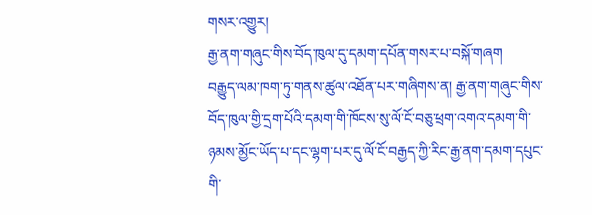གསར་འགྱུར།
རྒྱ་ནག་གཞུང་གིས་བོད་ཁུལ་དུ་དམག་དཔོན་གསར་པ་བསྐོ་གཞག
བརྒྱུད་ལམ་ཁག་ཏུ་གནས་ཚུལ་འཐོན་པར་གཞིགས་ན། རྒྱ་ནག་གཞུང་གིས་བོད་ཁུལ་གྱི་དྲག་པོའི་དམག་གི་ཁོངས་སུ་ལོ་ངོ་བཅུ་ཕྲག་འགའ་དམག་གི་ཉམས་མྱོང་ཡོད་པ་དང་ལྷག་པར་དུ་ལོ་ངོ་བརྒྱད་ཀྱི་རིང་རྒྱ་ནག་དམག་དཔུང་གི་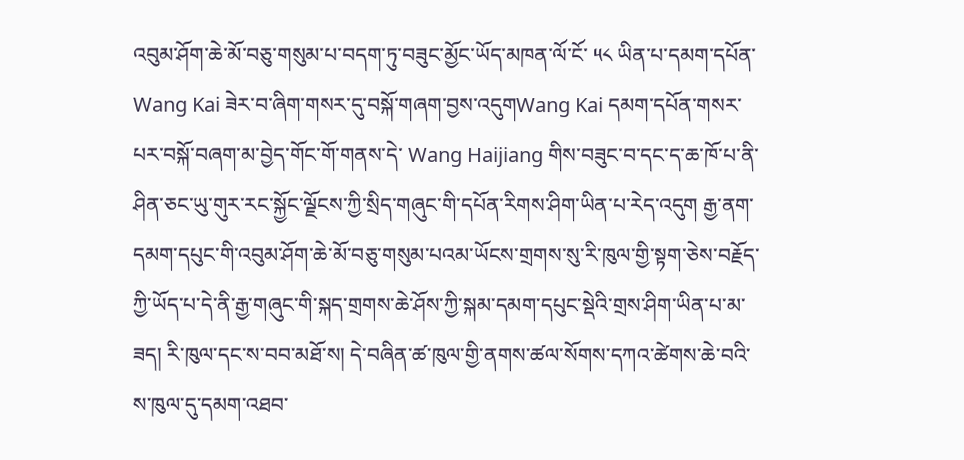འབུམ་ཤོག་ཆེ་མོ་བཅུ་གསུམ་པ་བདག་ཏུ་བཟུང་མྱོང་ཡོད་མཁན་ལོ་ངོ་ ༥༨ ཡིན་པ་དམག་དཔོན་ Wang Kai ཟེར་བ་ཞིག་གསར་དུ་བསྐོ་གཞག་བྱས་འདུགWang Kai དམག་དཔོན་གསར་པར་བསྐོ་བཞག་མ་བྱེད་གོང་གོ་གནས་དེ་ Wang Haijiang གིས་བཟུང་བ་དང་ད་ཆ་ཁོ་པ་ནི་ཤིན་ཅང་ཡུ་གུར་རང་སྐྱོང་ལྗོངས་ཀྱི་སྲིད་གཞུང་གི་དཔོན་རིགས་ཤིག་ཡིན་པ་རེད་འདུག རྒྱ་ནག་དམག་དཔུང་གི་འབུམ་ཤོག་ཆེ་མོ་བཅུ་གསུམ་པའམ་ཡོངས་གྲགས་སུ་རི་ཁུལ་གྱི་སྟག་ཅེས་བརྗོད་ཀྱི་ཡོད་པ་དེ་ནི་རྒྱ་གཞུང་གི་སྐད་གྲགས་ཆེ་ཤོས་ཀྱི་སྐམ་དམག་དཔུང་སྡེའི་གྲས་ཤིག་ཡིན་པ་མ་ཟད། རི་ཁུལ་དང་ས་བབ་མཐོ་ས། དེ་བཞིན་ཚ་ཁུལ་གྱི་ནགས་ཚལ་སོགས་དཀའ་ཚེགས་ཆེ་བའི་ས་ཁུལ་དུ་དམག་འཐབ་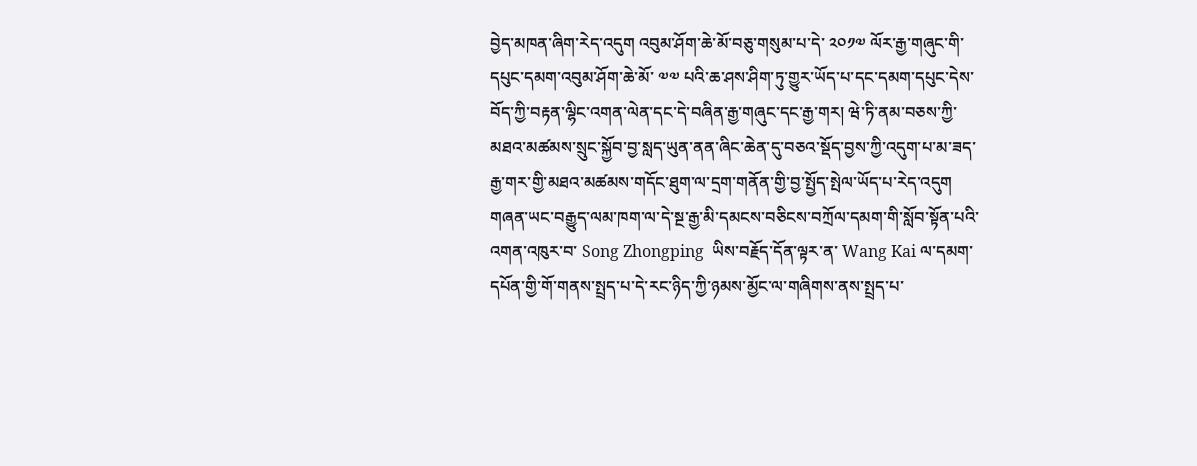བྱེད་མཁན་ཞིག་རེད་འདུག འབུམ་ཤོག་ཆེ་མོ་བཅུ་གསུམ་པ་དེ་ ༢༠༡༧ ལོར་རྒྱ་གཞུང་གི་དཔུང་དམག་འབུམ་ཤོག་ཆེ་མོ་ ༧༧ པའི་ཆ་ཤས་ཤིག་ཏུ་གྱུར་ཡོད་པ་དང་དམག་དཔུང་དེས་བོད་ཀྱི་བརྟན་ལྷིང་འགན་ལེན་དང་དེ་བཞིན་རྒྱ་གཞུང་དང་རྒྱ་གར། ཝེ་ཏི་ནམ་བཅས་ཀྱི་མཐའ་མཚམས་སྲུང་སྐྱོབ་བྱ་སླད་ཡུན་ནན་ཞིང་ཆེན་དུ་བཅའ་སྡོད་བྱས་ཀྱི་འདུག་པ་མ་ཟད་རྒྱ་གར་གྱི་མཐའ་མཚམས་གདོང་ཐུག་ལ་དྲག་གནོན་གྱི་བྱ་སྤྱོད་སྤེལ་ཡོད་པ་རེད་འདུག གཞན་ཡང་བརྒྱུད་ལམ་ཁག་ལ་དེ་སྔ་རྒྱ་མི་དམངས་བཅིངས་བཀྲོལ་དམག་གི་སློབ་སྟོན་པའི་འགན་འཁུར་བ་ Song Zhongping  ཡིས་བརྗོད་དོན་ལྟར་ན་ Wang Kai ལ་དམག་དཔོན་གྱི་གོ་གནས་སྤྲད་པ་དེ་རང་ཉིད་ཀྱི་ཉམས་མྱོང་ལ་གཞིགས་ནས་སྤྲད་པ་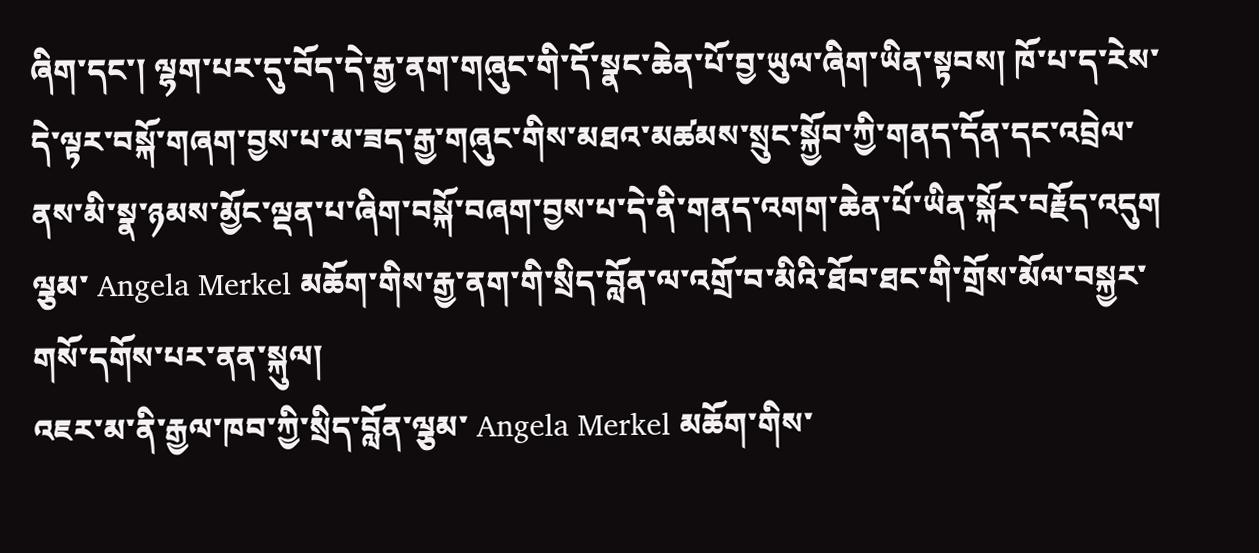ཞིག་དང་། ལྷག་པར་དུ་བོད་དེ་རྒྱ་ནག་གཞུང་གི་དོ་སྣང་ཆེན་པོ་བྱ་ཡུལ་ཞིག་ཡིན་སྟབས། ཁོ་པ་ད་རེས་དེ་ལྟར་བསྐོ་གཞག་བྱས་པ་མ་ཟད་རྒྱ་གཞུང་གིས་མཐའ་མཚམས་སྲུང་སྐྱོབ་ཀྱི་གནད་དོན་དང་འབྲེལ་ནས་མི་སྣ་ཉམས་མྱོང་ལྡན་པ་ཞིག་བསྐོ་བཞག་བྱས་པ་དེ་ནི་གནད་འགག་ཆེན་པོ་ཡིན་སྐོར་བརྗོད་འདུག
ལྕམ་ Angela Merkel མཆོག་གིས་རྒྱ་ནག་གི་སྲིད་བློན་ལ་འགྲོ་བ་མིའི་ཐོབ་ཐང་གི་གྲོས་མོལ་བསྐྱར་གསོ་དགོས་པར་ནན་སྐུལ།
འཇར་མ་ནི་རྒྱལ་ཁབ་ཀྱི་སྲིད་བློན་ལྕམ་ Angela Merkel མཆོག་གིས་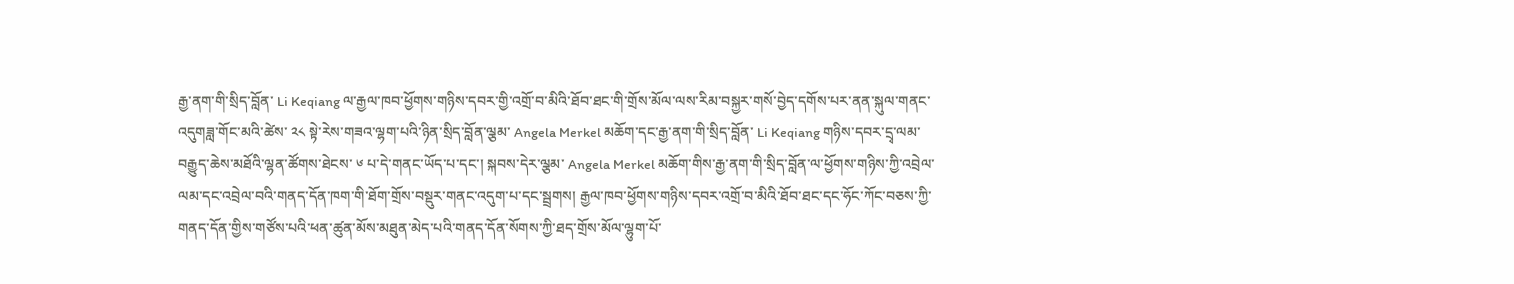རྒྱ་ནག་གི་སྲིད་བློན་ Li Keqiang ལ་རྒྱལ་ཁབ་ཕྱོགས་གཉིས་དབར་གྱི་འགྲོ་བ་མིའི་ཐོབ་ཐང་གི་གྲོས་མོལ་ལས་རིམ་བསྐྱར་གསོ་བྱེད་དགོས་པར་ནན་སྐུལ་གནང་འདུགཟླ་གོང་མའི་ཚེས་ ༢༨ སྟེ་རེས་གཟའ་ལྷག་པའི་ཉིན་སྲིད་བློན་ལྕམ་ Angela Merkel མཆོག་དང་རྒྱ་ནག་གི་སྲིད་བློན་ Li Keqiang གཉིས་དབར་དྲྭ་ལམ་བརྒྱུད་ཆེས་མཐོའི་ལྷན་ཚོགས་ཐེངས་ ༦ པ་དེ་གནང་ཡོད་པ་དང་། སྐབས་དེར་ལྕམ་ Angela Merkel མཆོག་གིས་རྒྱ་ནག་གི་སྲིད་བློན་ལ་ཕྱོགས་གཉིས་ཀྱི་འབྲེལ་ལམ་དང་འབྲེལ་བའི་གནད་དོན་ཁག་གི་ཐོག་གྲོས་བསྡུར་གནང་འདུག་པ་དང་སྦྲགས། རྒྱལ་ཁབ་ཕྱོགས་གཉིས་དབར་འགྲོ་བ་མིའི་ཐོབ་ཐང་དང་ཧོང་ཀོང་བཅས་ཀྱི་གནད་དོན་གྱིས་གཙོས་པའི་ཕན་ཚུན་མོས་མཐུན་མེད་པའི་གནད་དོན་སོགས་ཀྱི་ཐད་གྲོས་མོལ་ལྷུག་པོ་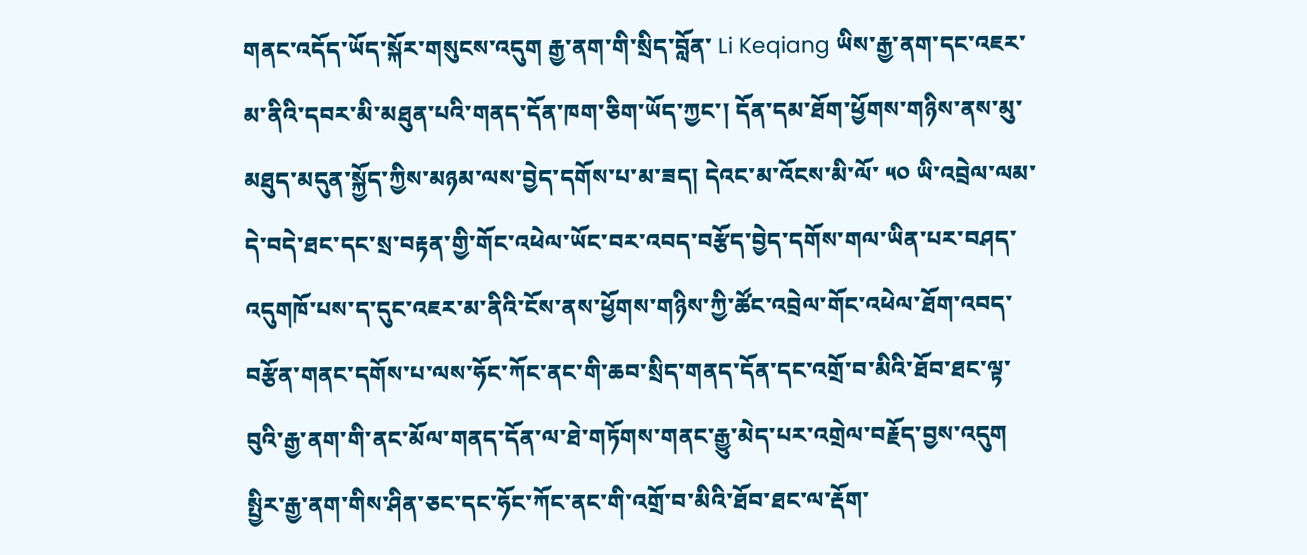གནང་འདོད་ཡོད་སྐོར་གསུངས་འདུག རྒྱ་ནག་གི་སྲིད་བློན་ Li Keqiang ཡིས་རྒྱ་ནག་དང་འཇར་མ་ནིའི་དབར་མི་མཐུན་པའི་གནད་དོན་ཁག་ཅིག་ཡོད་ཀྱང་། དོན་དམ་ཐོག་ཕྱོགས་གཉིས་ནས་མུ་མཐུད་མདུན་སྐྱོད་ཀྱིས་མཉམ་ལས་བྱེད་དགོས་པ་མ་ཟད། དེའང་མ་འོངས་མི་ལོ་ ༥༠ ཡི་འབྲེལ་ལམ་དེ་བདེ་ཐང་དང་སྲ་བརྟན་གྱི་གོང་འཕེལ་ཡོང་བར་འབད་བརྩོད་བྱེད་དགོས་གལ་ཡིན་པར་བཤད་འདུགཁོ་པས་ད་དུང་འཇར་མ་ནིའི་ངོས་ནས་ཕྱོགས་གཉིས་ཀྱི་ཚོང་འབྲེལ་གོང་འཕེལ་ཐོག་འབད་བརྩོན་གནང་དགོས་པ་ལས་ཧོང་ཀོང་ནང་གི་ཆབ་སྲིད་གནད་དོན་དང་འགྲོ་བ་མིའི་ཐོབ་ཐང་ལྟ་བུའི་རྒྱ་ནག་གི་ནང་མོལ་གནད་དོན་ལ་ཐེ་གཏོགས་གནང་རྒྱུ་མེད་པར་འགྲེལ་བརྗོད་བྱས་འདུག སྤྱིར་རྒྱ་ནག་གིས་ཤིན་ཅང་དང་ཧོང་ཀོང་ནང་གི་འགྲོ་བ་མིའི་ཐོབ་ཐང་ལ་རྡོག་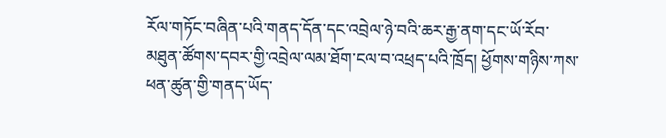རོལ་གཏོང་བཞིན་པའི་གནད་དོན་དང་འབྲེལ་ཉེ་བའི་ཆར་རྒྱ་ནག་དང་ཡོ་རོབ་མཐུན་ཚོགས་དབར་གྱི་འབྲེལ་ལམ་ཐོག་ངལ་བ་འཕྲད་པའི་ཁྲོད། ཕྱོགས་གཉིས་ཀས་ཕན་ཚུན་གྱི་གནད་ཡོད་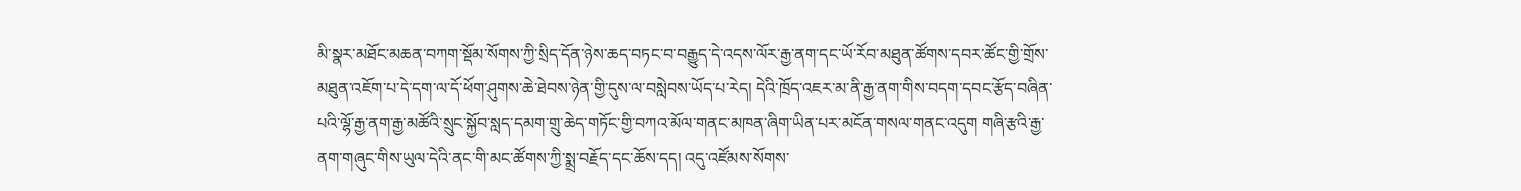མི་སྣར་མཐོང་མཆན་བཀག་སྡོམ་སོགས་ཀྱི་སྲིད་དོན་ཉེས་ཆད་བཏང་བ་བརྒྱུད་དེ་འདས་ལོར་རྒྱ་ནག་དང་ཡོ་རོབ་མཐུན་ཚོགས་དབར་ཚོང་གྱི་གྲོས་མཐུན་འཇོག་པ་དེ་དག་ལ་དོ་ཕོག་ཤུགས་ཆེ་ཐེབས་ཉེན་གྱི་དུས་ལ་བསླེབས་ཡོད་པ་རེད། དེའི་ཁྲོད་འཇར་མ་ནི་རྒྱ་ནག་གིས་བདག་དབང་རྩོད་བཞིན་པའི་ལྷོ་རྒྱ་ནག་རྒྱ་མཚོའི་སྲུང་སྐྱོབ་སླད་དམག་གྲུ་ཆེད་གཏོང་གྱི་བཀའ་མོལ་གནང་མཁན་ཞིག་ཡིན་པར་མངོན་གསལ་གནང་འདུག གཞི་རྩའི་རྒྱ་ནག་གཞུང་གིས་ཡུལ་དེའི་ནང་གི་མང་ཚོགས་ཀྱི་སྨྲ་བརྗོད་དང་ཆོས་དད། འདུ་འཛོམས་སོགས་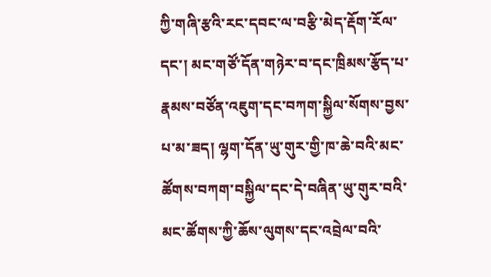ཀྱི་གཞི་རྩའི་རང་དབང་ལ་བརྩི་མེད་རྡོག་རོལ་དང་། མང་གཙོ་དོན་གཉེར་བ་དང་ཁྲིམས་རྩོད་པ་རྣམས་བཙོན་འཇུག་དང་བཀག་སྐྱིལ་སོགས་བྱས་པ་མ་ཟད། ལྷག་དོན་ཡུ་གུར་གྱི་ཁ་ཆེ་བའི་མང་ཚོགས་བཀག་བསྐྱིལ་དང་དེ་བཞིན་ཡུ་གུར་བའི་མང་ཚོགས་ཀྱི་ཆོས་ལུགས་དང་འབྲེལ་བའི་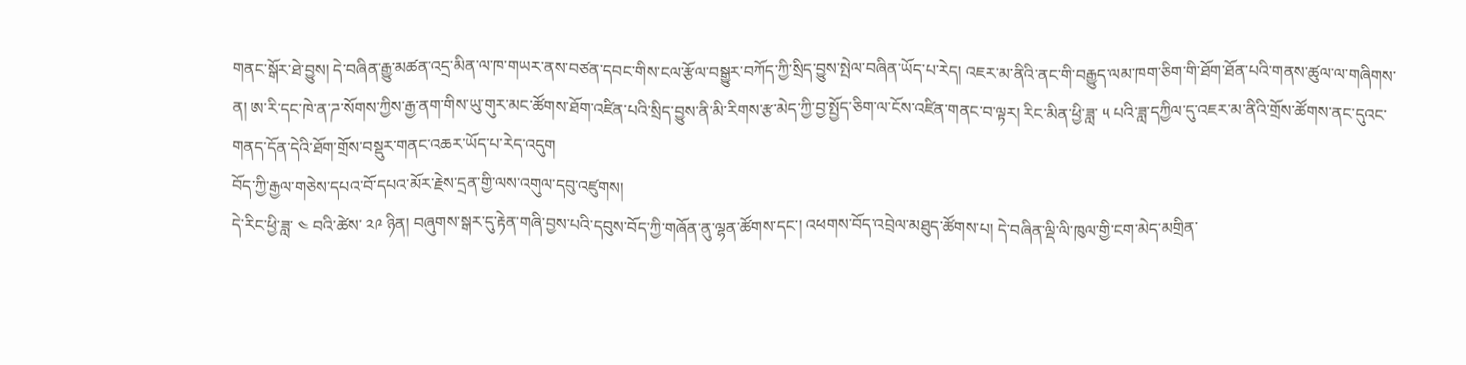གནང་སྒོར་ཐེ་བྱུས། དེ་བཞིན་རྒྱུ་མཚན་འདྲ་མིན་ལ་ཁ་གཡར་ནས་བཙན་དབང་གིས་ངལ་རྩོལ་བསྒྱུར་བཀོད་ཀྱི་སྲིད་བྱུས་སྤེལ་བཞིན་ཡོད་པ་རེད། འཇར་མ་ནིའི་ནང་གི་བརྒྱུད་ལམ་ཁག་ཅིག་གི་ཐོག་ཐོན་པའི་གནས་ཚུལ་ལ་གཞིགས་ན། ཨ་རི་དང་ཁེ་ན་ཌ་སོགས་ཀྱིས་རྒྱ་ནག་གིས་ཡུ་གུར་མང་ཚོགས་ཐོག་འཛིན་པའི་སྲིད་བྱུས་ནི་མི་རིགས་རྩ་མེད་ཀྱི་བྱ་སྤྱོད་ཅིག་ལ་ངོས་འཛིན་གནང་བ་ལྟར། རིང་མིན་ཕྱི་ཟླ་ ༥ པའི་ཟླ་དཀྱིལ་དུ་འཇར་མ་ནིའི་གྲོས་ཚོགས་ནང་དུའང་གནད་དོན་དེའི་ཐོག་གྲོས་བསྡུར་གནང་འཆར་ཡོད་པ་རེད་འདུག
བོད་ཀྱི་རྒྱལ་གཅེས་དཔའ་བོ་དཔའ་མོར་རྗེས་དྲན་གྱི་ལས་འགུལ་དབུ་འཛུགས།
དེ་རིང་ཕྱི་ཟླ་ ༤ བའི་ཚེས་ ༢༩ ཉིན། བཞུགས་སྒར་དུ་རྟེན་གཞི་བྱས་པའི་དབུས་བོད་ཀྱི་གཞོན་ནུ་ལྷན་ཚོགས་དང་། འཕགས་བོད་འབྲེལ་མཐུད་ཚོགས་པ། དེ་བཞིན་ལྡི་ལི་ཁུལ་གྱི་ངག་མེད་མགྲིན་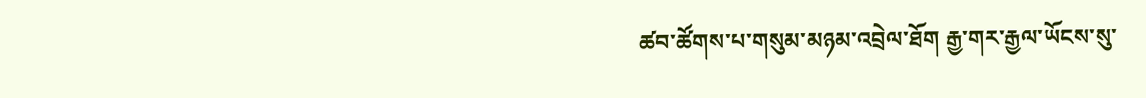ཚབ་ཚོགས་པ་གསུམ་མཉམ་འབྲེལ་ཐོག རྒྱ་གར་རྒྱལ་ཡོངས་སུ་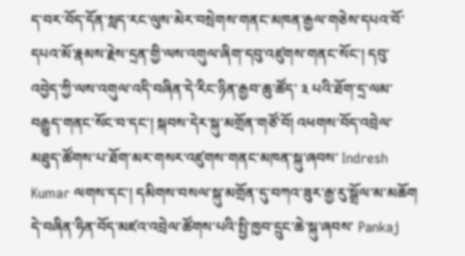ད་བར་བོད་དོན་སླད་རང་ལུས་མེར་བསྲེགས་གནང་མཁན་རྒྱལ་གཅེས་དཔའ་བོ་དཔའ་མོ་རྣམས་རྗེས་དྲན་གྱི་ལས་འགུལ་ཞིག་དབུ་འཛུགས་གནང་སོང་། དབུ་འབྱེད་ཀྱི་ལས་འགུལ་འདི་བཞིན་དེ་རིང་ཉིན་རྒྱབ་ཆུ་ཚོད་ ༣ པའི་ཐོག་དྲ་ལམ་བརྒྱུད་གནང་སོང་བ་དང་། སྐབས་དེར་སྐུ་མགྲོན་གཙོ་བོ། འཕགས་བོད་འབྲེལ་མཐུད་ཚོགས་པ་ཐོག་མར་གསར་འཛུགས་གནང་མཁན་སྐུ་ཞབས་ Indresh Kumar ལགས་དང་། དམིགས་བསལ་སྐུ་མགྲོན་དུ་བཀའ་ཟུར་རྒྱ་རུ་སྒྲོལ་མ་མཆོག དེ་བཞིན་ཧིན་བོད་མཛའ་འབྲེལ་ཚོགས་པའི་སྤྱི་ཁྱབ་དྲུང་ཆེ་སྐུ་ཞབས་ Pankaj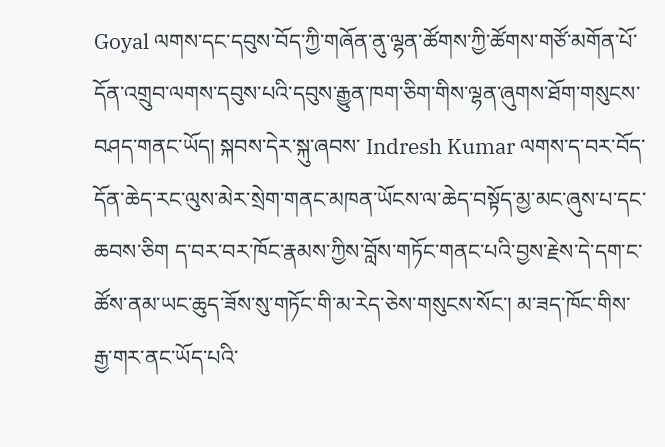Goyal ལགས་དང་དབུས་བོད་ཀྱི་གཞོན་ནུ་ལྷན་ཚོགས་ཀྱི་ཚོགས་གཙོ་མགོན་པོ་དོན་འགྲུབ་ལགས་དབུས་པའི་དབུས་རྒྱུན་ཁག་ཅིག་གིས་ལྷན་ཞུགས་ཐོག་གསུངས་བཤད་གནང་ཡོད། སྐབས་དེར་སྐུ་ཞབས་ Indresh Kumar ལགས་ད་བར་བོད་དོན་ཆེད་རང་ལུས་མེར་སྲེག་གནང་མཁན་ཡོངས་ལ་ཆེད་བསྟོད་མྱ་མང་ཞུས་པ་དང་ཆབས་ཅིག ད་བར་བར་ཁོང་རྣམས་ཀྱིས་བློས་གཏོང་གནང་པའི་བྱས་རྗེས་དེ་དག་ང་ཚོས་ནམ་ཡང་ཆུད་ཟོས་སུ་གཏོང་གི་མ་རེད་ཅེས་གསུངས་སོང་། མ་ཟད་ཁོང་གིས་རྒྱ་གར་ནང་ཡོད་པའི་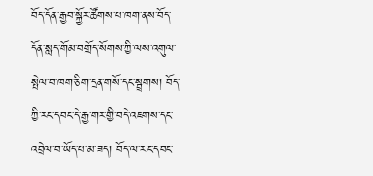བོད་དོན་རྒྱབ་སྐྱོར་ཚོགས་པ་ཁག་ནས་བོད་དོན་སླད་གོམ་བགྲོད་སོགས་ཀྱི་ལས་འགུལ་སྤེལ་བ་ཁག་ཅིག་དྲན་གསོ་དང་སྦྲགས། བོད་ཀྱི་རང་དབང་དེ་རྒྱ་གར་གྱི་བདེ་འཇགས་དང་འབྲེལ་བ་ཡོད་པ་མ་ཟད། བོད་ལ་རང་དབང་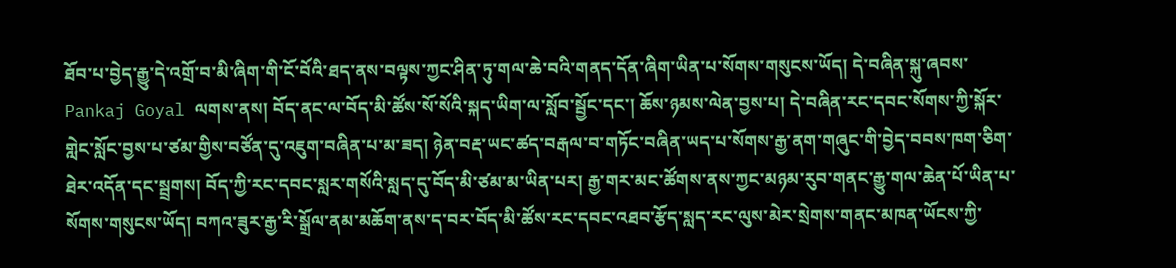ཐོབ་པ་བྱེད་རྒྱུ་དེ་འགྲོ་བ་མི་ཞིག་གི་ངོ་བོའི་ཐད་ནས་བལྟས་ཀྱང་ཤིན་ཏུ་གལ་ཆེ་བའི་གནད་དོན་ཞིག་ཡིན་པ་སོགས་གསུངས་ཡོད། དེ་བཞིན་སྐུ་ཞབས་ Pankaj Goyal ལགས་ནས། བོད་ནང་ལ་བོད་མི་ཚོས་སོ་སོའི་སྐད་ཡིག་ལ་སློབ་སྦྱོང་དང་། ཆོས་ཉམས་ལེན་བྱས་པ། དེ་བཞིན་རང་དབང་སོགས་ཀྱི་སྐོར་གླེང་སློང་བྱས་པ་ཙམ་གྱིས་བཙོན་དུ་འཇུག་བཞིན་པ་མ་ཟད། ཉེན་བརྡ་ཡང་ཚད་བརྒལ་བ་གཏོང་བཞིན་ཡད་པ་སོགས་རྒྱ་ནག་གཞུང་གི་བྱེད་བབས་ཁག་ཅིག་ཐེར་འདོན་དང་སྦྲགས། བོད་ཀྱི་རང་དབང་སླར་གསོའི་སླད་དུ་བོད་མི་ཙམ་མ་ཡིན་པར། རྒྱ་གར་མང་ཚོགས་ནས་ཀྱང་མཉམ་རུབ་གནང་རྒྱུ་གལ་ཆེན་པོ་ཡིན་པ་སོགས་གསུངས་ཡོད། བཀའ་ཟུར་རྒྱ་རི་སྒྲོལ་ནམ་མཆོག་ནས་ད་བར་བོད་མི་ཚོས་རང་དབང་འཐབ་རྩོད་སླད་རང་ལུས་མེར་སྲེགས་གནང་མཁན་ཡོངས་ཀྱི་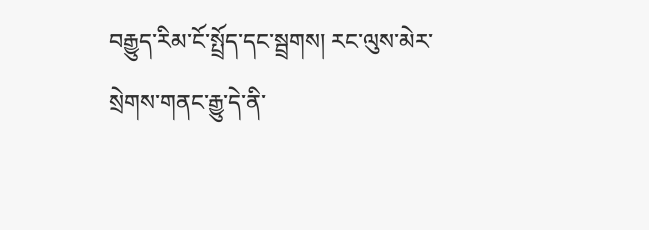བརྒྱུད་རིམ་ངོ་སྤྲོད་དང་སྦྲགས། རང་ལུས་མེར་སྲེགས་གནང་རྒྱུ་དེ་ནི་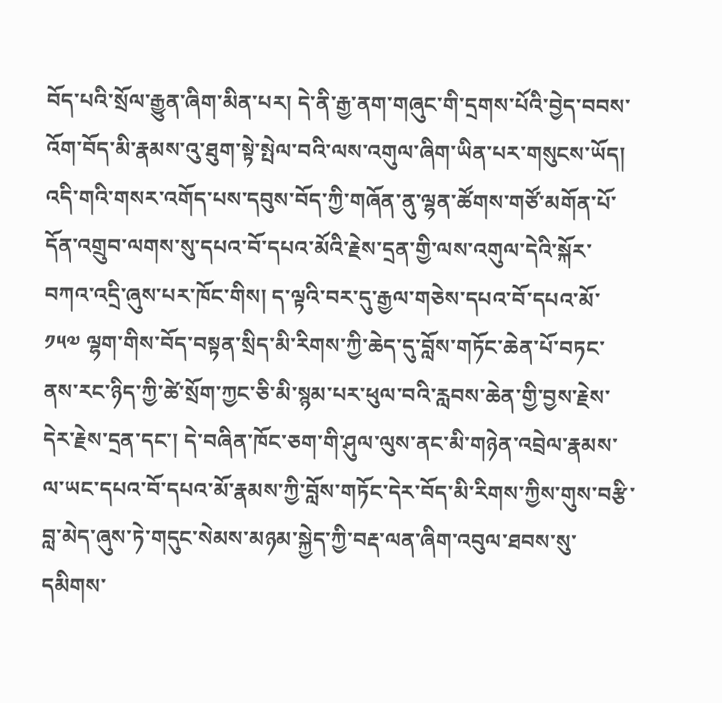བོད་པའི་སྲོལ་རྒྱུན་ཞིག་མིན་པར། དེ་ནི་རྒྱ་ནག་གཞུང་གི་དྲགས་པོའི་བྱེད་བབས་འོག་བོད་མི་རྣམས་འུ་ཐུག་སྟེ་སྤེལ་བའི་ལས་འགུལ་ཞིག་ཡིན་པར་གསུངས་ཡོད། འདི་གའི་གསར་འགོད་པས་དབུས་བོད་ཀྱི་གཞོན་ནུ་ལྷན་ཚོགས་གཙོ་མགོན་པོ་དོན་འགྲུབ་ལགས་སུ་དཔའ་བོ་དཔའ་མོའི་རྗེས་དྲན་གྱི་ལས་འགུལ་དེའི་སྐོར་བཀའ་འདྲི་ཞུས་པར་ཁོང་གིས། ད་ལྟའི་བར་དུ་རྒྱལ་གཅེས་དཔའ་བོ་དཔའ་མོ་ ༡༥༧ ལྷག་གིས་བོད་བསྟན་སྲིད་མི་རིགས་ཀྱི་ཆེད་དུ་བློས་གཏོང་ཆེན་པོ་བཏང་ནས་རང་ཉིད་ཀྱི་ཚེ་སྲོག་ཀྱང་ཅི་མི་སྙམ་པར་ཕུལ་བའི་རླབས་ཆེན་གྱི་བྱས་རྗེས་དེར་རྗེས་དྲན་དང་། དེ་བཞིན་ཁོང་ཅག་གི་ཤུལ་ལུས་ནང་མི་གཉེན་འབྲེལ་རྣམས་ལ་ཡང་དཔའ་བོ་དཔའ་མོ་རྣམས་ཀྱི་བློས་གཏོང་དེར་བོད་མི་རིགས་ཀྱིས་གུས་བརྩི་བླ་མེད་ཞུས་ཏེ་གདུང་སེམས་མཉམ་སྐྱེད་ཀྱི་བརྡ་ལན་ཞིག་འབུལ་ཐབས་སུ་དམིགས་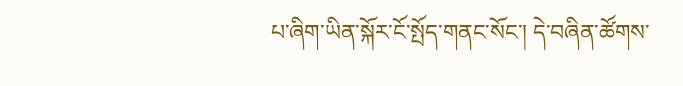པ་ཞིག་ཡིན་སྐོར་ངོ་སྤོད་གནང་སོང་། དེ་བཞིན་ཚོགས་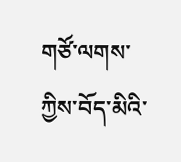གཙོ་ལགས་ཀྱིས་བོད་མིའི་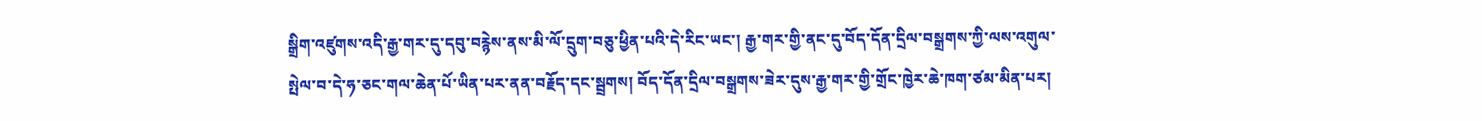སྒྲིག་འཛུགས་འདི་རྒྱ་གར་དུ་དབུ་བརྙེས་ནས་མི་ལོ་དྲུག་བཅུ་ཕྱིན་པའི་དེ་རིང་ཡང་། རྒྱ་གར་གྱི་ནང་དུ་བོད་དོན་དྲིལ་བསྒྲགས་ཀྱི་ལས་འགུལ་སྤེལ་བ་དེ་ཧ་ཅང་གལ་ཆེན་པོ་ཡིན་པར་ནན་བརྗོད་དང་སྦྲགས། བོད་དོན་དྲིལ་བསྒྲགས་ཟེར་དུས་རྒྱ་གར་གྱི་གྲོང་ཁྱེར་ཆེ་ཁག་ཙམ་མིན་པར།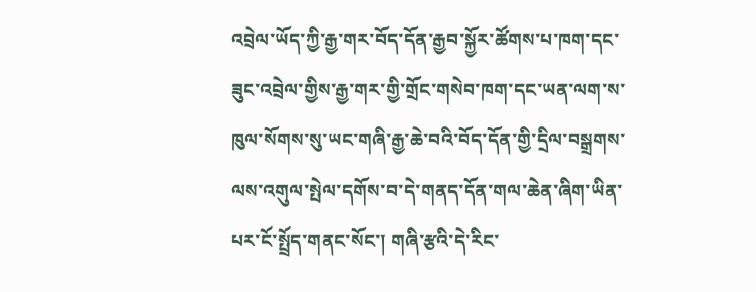འབྲེལ་ཡོད་ཀྱི་རྒྱ་གར་བོད་དོན་རྒྱབ་སྐྱོར་ཚོགས་པ་ཁག་དང་ཟུང་འབྲེལ་གྱིས་རྒྱ་གར་གྱི་གྲོང་གསེབ་ཁག་དང་ཡན་ལག་ས་ཁུལ་སོགས་སུ་ཡང་གཞི་རྒྱ་ཆེ་བའི་བོད་དོན་གྱི་དྲིལ་བསྒྲགས་ལས་འགུལ་སྤེལ་དགོས་བ་དེ་གནད་དོན་གལ་ཆེན་ཞིག་ཡིན་པར་ངོ་སྤྲོད་གནང་སོང་། གཞི་རྩའི་དེ་རིང་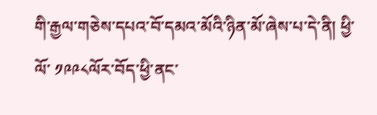གི་རྒྱལ་གཅེས་དཔའ་བོ་དམའ་མོའི་ཉིན་མོ་ཞེས་པ་དེ་ནི། ཕྱི་ལོ་ ༡༩༩༨ལོར་བོད་ཕྱི་ནང་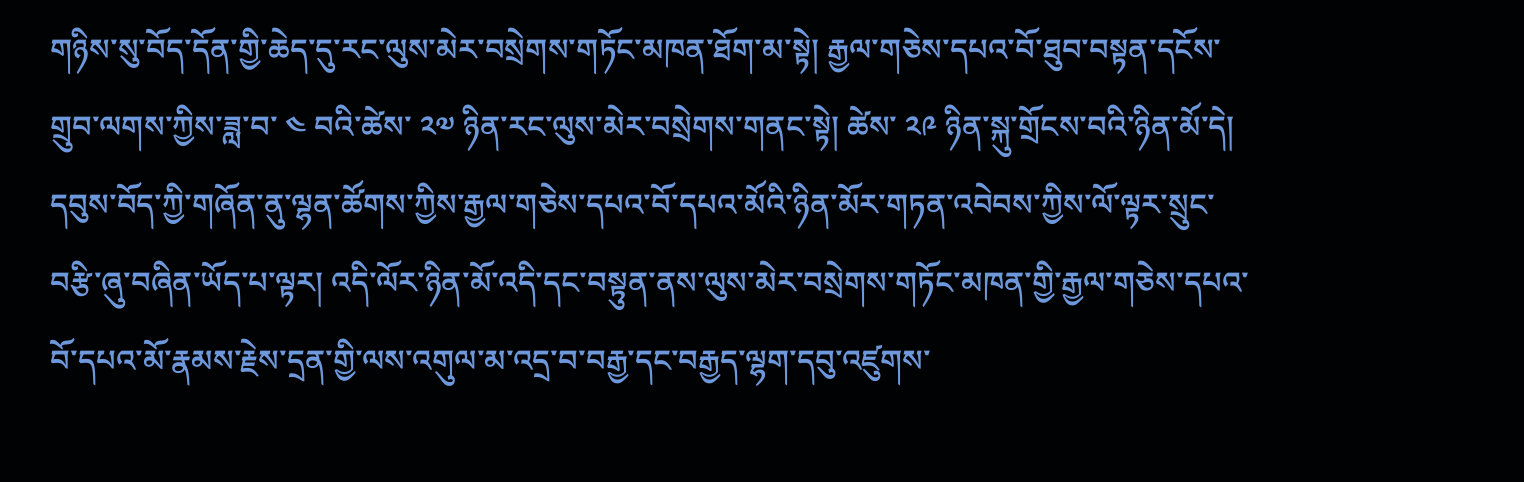གཉིས་སུ་བོད་དོན་གྱི་ཆེད་དུ་རང་ལུས་མེར་བསྲེགས་གཏོང་མཁན་ཐོག་མ་སྟེ། རྒྱལ་གཅེས་དཔའ་བོ་ཐུབ་བསྟན་དངོས་གྲུབ་ལགས་ཀྱིས་ཟླ་བ་ ༤ བའི་ཚེས་ ༢༧ ཉིན་རང་ལུས་མེར་བསྲེགས་གནང་སྟེ། ཚེས་ ༢༩ ཉིན་སྐུ་གྲོངས་བའི་ཉིན་མོ་དེ། དབུས་བོད་ཀྱི་གཞོན་ནུ་ལྷན་ཚོགས་ཀྱིས་རྒྱལ་གཅེས་དཔའ་བོ་དཔའ་མོའི་ཉིན་མོར་གཏན་འབེབས་ཀྱིས་ལོ་ལྟར་སྲུང་བརྩི་ཞུ་བཞིན་ཡོད་པ་ལྟར། འདི་ལོར་ཉིན་མོ་འདི་དང་བསྟུན་ནས་ལུས་མེར་བསྲེགས་གཏོང་མཁན་གྱི་རྒྱལ་གཅེས་དཔའ་བོ་དཔའ་མོ་རྣམས་རྗེས་དྲན་གྱི་ལས་འགུལ་མ་འདྲ་བ་བརྒྱ་དང་བརྒྱད་ལྷག་དབུ་འཛུགས་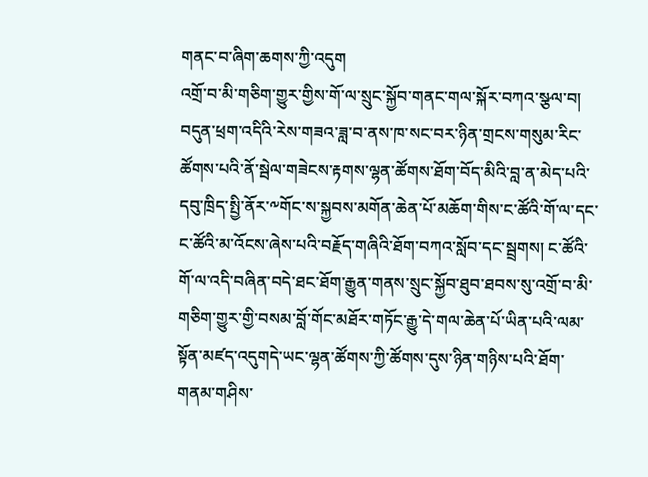གནང་བ་ཞིག་ཆགས་ཀྱི་འདུག
འགྲོ་བ་མི་གཅིག་གྱུར་གྱིས་གོ་ལ་སྲུང་སྐྱོབ་གནང་གལ་སྐོར་བཀའ་སྩལ་བ།
བདུན་ཕྲག་འདིའི་རེས་གཟའ་ཟླ་བ་ནས་ཁ་སང་བར་ཉིན་གྲངས་གསུམ་རིང་ཚོགས་པའི་ནོ་སྦེལ་གཟེངས་རྟགས་ལྷན་ཚོགས་ཐོག་བོད་མིའི་བླ་ན་མེད་པའི་དབུ་ཁྲིད་སྤྱི་ནོར་༸གོང་ས་སྐྱབས་མགོན་ཆེན་པོ་མཆོག་གིས་ང་ཚོའི་གོ་ལ་དང་ང་ཚོའི་མ་འོངས་ཞེས་པའི་བརྗོད་གཞིའི་ཐོག་བཀའ་སློབ་དང་སྦྲགས། ང་ཚོའི་གོ་ལ་འདི་བཞིན་བདེ་ཐང་ཐོག་རྒྱུན་གནས་སྲུང་སྐྱོབ་ཐུབ་ཐབས་སུ་འགྲོ་བ་མི་གཅིག་གྱུར་གྱི་བསམ་བློ་གོང་མཐོར་གཏོང་རྒྱུ་དེ་གལ་ཆེན་པོ་ཡིན་པའི་ལམ་སྟོན་མཛད་འདུགདེ་ཡང་ལྷན་ཚོགས་ཀྱི་ཚོགས་དུས་ཉིན་གཉིས་པའི་ཐོག་གནམ་གཤིས་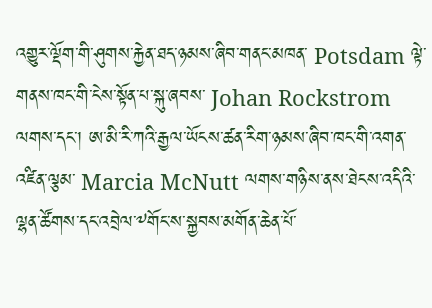འགྱུར་ལྡོག་གི་ཤུགས་རྐྱེན་ཐད་ཉམས་ཞིབ་གནང་མཁན་ Potsdam ལྟེ་གནས་ཁང་གི་ངེས་སྟོན་པ་སྐུ་ཞབས་ Johan Rockstrom ལགས་དང་། ཨ་མི་རི་ཀའི་རྒྱལ་ཡོངས་ཚན་རིག་ཉམས་ཞིབ་ཁང་གི་འགན་འཛིན་ལྕམ་ Marcia McNutt ལགས་གཉིས་ནས་ཐེངས་འདིའི་ལྷན་ཚོགས་དང་འབྲེལ་༸གོང་ས་སྐྱབས་མགོན་ཆེན་པོ་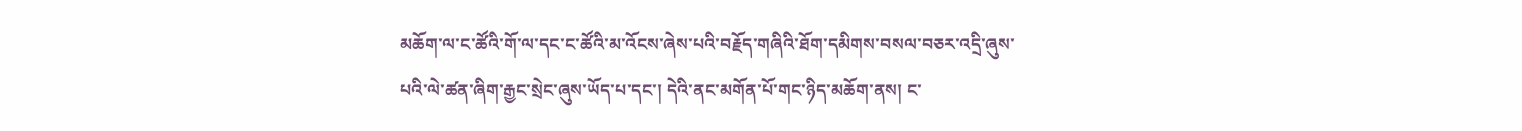མཆོག་ལ་ང་ཚོའི་གོ་ལ་དང་ང་ཚོའི་མ་འོངས་ཞེས་པའི་བརྗོད་གཞིའི་ཐོག་དམིགས་བསལ་བཅར་འདྲི་ཞུས་པའི་ལེ་ཚན་ཞིག་རྒྱང་སྲེང་ཞུས་ཡོད་པ་དང་། དེའི་ནང་མགོན་པོ་གང་ཉིད་མཆོག་ནས། ང་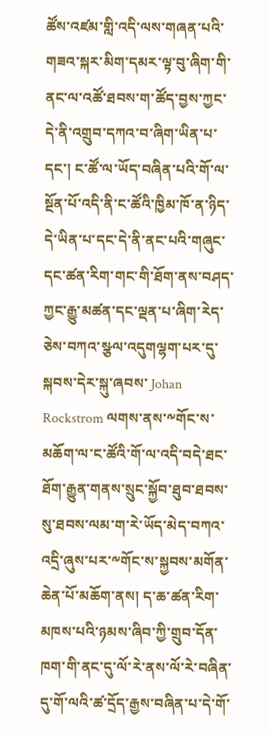ཚོས་འཛམ་གླི་འདི་ལས་གཞན་པའི་གཟའ་སྐར་མིག་དམར་ལྟ་བུ་ཞིག་གི་ནང་ལ་འཚོ་ཐབས་ག་ཚོད་བྱས་ཀྱང་དེ་ནི་འགྲུབ་དཀའ་བ་ཞིག་ཡིན་པ་དང་། ང་ཚོ་ལ་ཡོད་བཞིན་པའི་གོ་ལ་སྔོན་པོ་འདི་ནི་ང་ཚོའི་ཁྱིམ་ཁོ་ན་ཉིད་དེ་ཡིན་པ་དང་དེ་ནི་ནང་པའི་གཞུང་དང་ཚན་རིག་གང་གི་ཐོག་ནས་བཤད་ཀྱང་རྒྱུ་མཚན་དང་ལྡན་པ་ཞིག་རེད་ཅེས་བཀའ་སྩལ་འདུགལྷག་པར་དུ་སྐབས་དེར་སྐུ་ཞབས་ Johan Rockstrom ལགས་ནས་༸གོང་ས་མཆོག་ལ་ང་ཚོའི་གོ་ལ་འདི་བདེ་ཐང་ཐོག་རྒྱུན་གནས་སྲུང་སྐྱོབ་ཐུབ་ཐབས་སུ་ཐབས་ལམ་ག་རེ་ཡོད་མེད་བཀའ་འདྲི་ཞུས་པར་༸གོང་ས་སྐྱབས་མགོན་ཆེན་པོ་མཆོག་ནས། ད་ཆ་ཚན་རིག་མཁས་པའི་ཉམས་ཞིབ་ཀྱི་གྲུབ་དོན་ཁག་གི་ནང་དུ་ལོ་རེ་ནས་ལོ་རེ་བཞིན་དུ་གོ་ལའི་ཚ་དྲོད་རྒྱས་བཞིན་པ་དེ་གོ་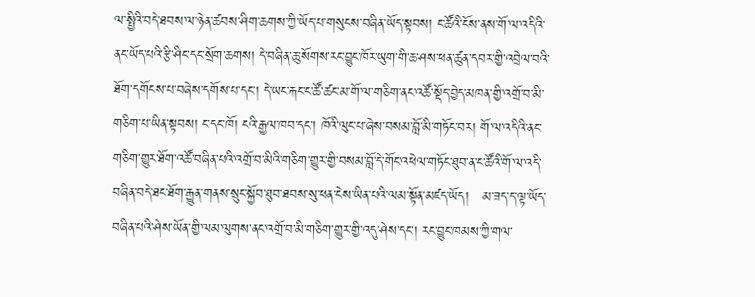ལ་སྤྱིའི་བདེ་ཐབས་ལ་ཉེན་ཚབས་ཤིག་ཆགས་ཀྱི་ཡོད་པ་གསུངས་བཞིན་ཡོད་སྟབས། ང་ཚོའི་ངོས་ནས་གོ་ལ་འདིའི་ནང་ཡོད་པའི་རྩི་ཤིང་དང་སྲོག་ཆགས། དེ་བཞིན་ཆུ་སོགས་རང་བྱུང་ཁོར་ཡུག་གི་ཆ་ཤས་ཕན་ཚུན་དབར་གྱི་འབྲེལ་བའི་ཐོག་དགོངས་པ་བཞེས་དགོས་པ་དང་། དེ་ཡང་རྐང་ང་ཚོ་ཚང་མ་གོ་ལ་གཅིག་ནང་འཚོ་སྡོད་བྱེད་མཁན་གྱི་འགྲོ་བ་མི་གཅིག་པ་ཡིན་སྟབས། ང་དང་ཁོ། ངའི་རྒྱལ་ཁབ་དང་། ཁོའི་ལུང་པ་ཞེས་བསམ་བློ་མི་གཏོང་བར། གོ་ལ་འདིའི་ནང་གཅིག་གྱུར་ཐོག་འཚོ་བཞིན་པའི་འགྲོ་བ་མིའི་གཅིག་གྱུར་གྱི་བསམ་བློ་དེ་གོང་འཕེལ་གཏོང་ཐུབ་ན་ང་ཚོའི་གོ་ལ་འདི་བཞིན་བདེ་ཐང་ཐོག་རྒྱུན་གནས་སྲུང་སྐྱོབ་ཐུབ་ཐབས་སུ་ཕན་ངེས་ཡིན་པའི་ལམ་སྟོན་མཛད་ཡོད།   མ་ཟད་ད་ལྟ་ཡོད་བཞིན་པའི་ཤེས་ཡོན་གྱི་ལམ་ལུགས་ནང་འགྲོ་བ་མི་གཅིག་གྱུར་གྱི་འདུ་ཤེས་དང་། རང་བྱུང་ཁམས་ཀྱི་གལ་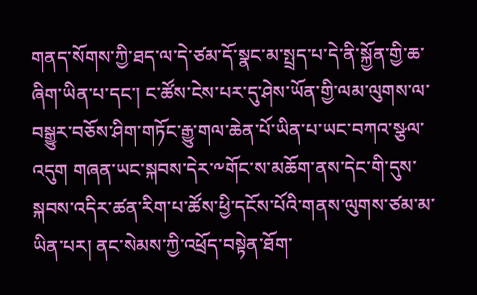གནད་སོགས་ཀྱི་ཐད་ལ་དེ་ཙམ་དོ་སྣང་མ་སྤྲད་པ་དེ་ནི་སྐྱོན་གྱི་ཆ་ཞིག་ཡིན་པ་དང་། ང་ཚོས་ངེས་པར་དུ་ཤེས་ཡོན་གྱི་ལམ་ལུགས་ལ་བསྒྱུར་བཅོས་ཤིག་གཏོང་རྒྱུ་གལ་ཆེན་པོ་ཡིན་པ་ཡང་བཀའ་སྩལ་འདུག གཞན་ཡང་སྐབས་དེར་༸གོང་ས་མཆོག་ནས་དེང་གི་དུས་སྐབས་འདིར་ཚན་རིག་པ་ཚོས་ཕྱི་དངོས་པོའི་གནས་ལུགས་ཙམ་མ་ཡིན་པར། ནང་སེམས་ཀྱི་འཕྲོད་བསྟེན་ཐོག་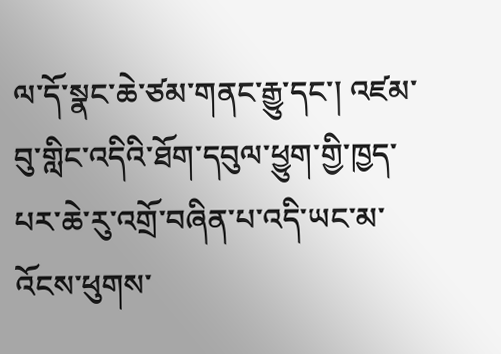ལ་དོ་སྣང་ཆེ་ཙམ་གནང་རྒྱུ་དང་། འཛམ་བུ་གླིང་འདིའི་ཐོག་དབུལ་ཕྱུག་གྱི་ཁྱད་པར་ཆེ་རུ་འགྲོ་བཞིན་པ་འདི་ཡང་མ་འོངས་ཕུགས་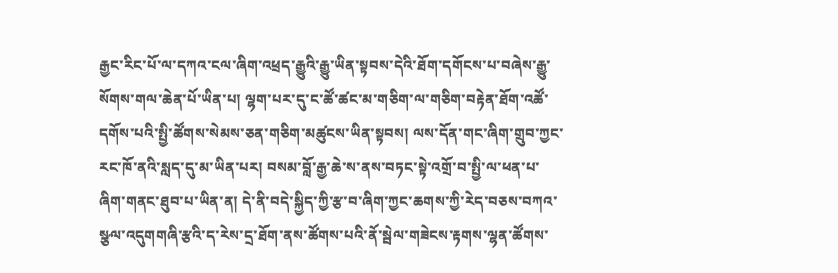རྒྱང་རིང་པོ་ལ་དཀའ་ངལ་ཞིག་འཕྲད་རྒྱུའི་རྒྱུ་ཡིན་སྟབས་དེའི་ཐོག་དགོངས་པ་བཞེས་རྒྱུ་སོགས་གལ་ཆེན་པོ་ཡིན་པ། ལྷག་པར་དུ་ང་ཚོ་ཚང་མ་གཅིག་ལ་གཅིག་བརྟེན་ཐོག་འཚོ་དགོས་པའི་སྤྱི་ཚོགས་སེམས་ཅན་གཅིག་མཚུངས་ཡིན་སྟབས། ལས་དོན་གང་ཞིག་གྲུབ་ཀྱང་རང་ཁོ་ནའི་སླད་དུ་མ་ཡིན་པར། བསམ་བློ་རྒྱ་ཆེ་ས་ནས་བཏང་སྟེ་འགྲོ་བ་སྤྱི་ལ་ཕན་པ་ཞིག་གནང་ཐུབ་པ་ཡིན་ན། དེ་ནི་བདེ་སྐྱིད་ཀྱི་རྩ་བ་ཞིག་ཀྱང་ཆགས་ཀྱི་རེད་བཅས་བཀའ་སྩལ་འདུགགཞི་རྩའི་ད་རེས་དྲ་ཐོག་ནས་ཚོགས་པའི་ནོ་སྦེལ་གཟེངས་རྟགས་ལྷན་ཚོགས་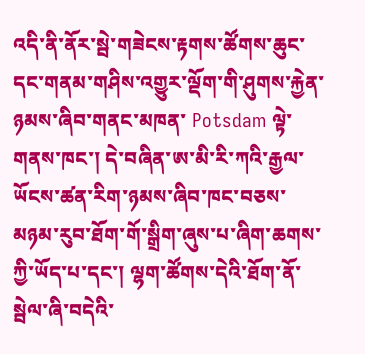འདི་ནི་ནོར་སྦེ་གཟེངས་རྟགས་ཚོགས་ཆུང་དང་གནམ་གཤིས་འགྱུར་ལྡོག་གི་ཤུགས་རྐྱེན་ཉམས་ཞིབ་གནང་མཁན་ Potsdam ལྟེ་གནས་ཁང་། དེ་བཞིན་ཨ་མི་རི་ཀའི་རྒྱལ་ཡོངས་ཚན་རིག་ཉམས་ཞིབ་ཁང་བཅས་མཉམ་རུབ་ཐོག་གོ་སྒྲིག་ཞུས་པ་ཞིག་ཆགས་ཀྱི་ཡོད་པ་དང་། ལྷག་ཚོགས་དེའི་ཐོག་ནོ་སྦེལ་ཞི་བདེའི་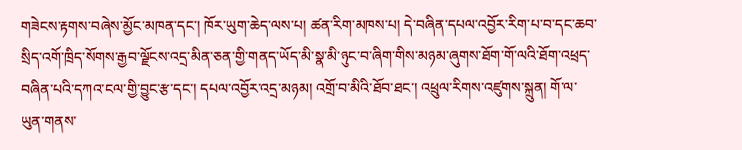གཟེངས་རྟགས་བཞེས་མྱོང་མཁན་དང་། ཁོར་ཡུག་ཆེད་ལས་པ། ཚན་རིག་མཁས་པ། དེ་བཞིན་དཔལ་འབྱོར་རིག་པ་བ་དང་ཆབ་སྲིད་འགོ་ཁྲིད་སོགས་རྒྱབ་ལྗོངས་འདྲ་མིན་ཅན་གྱི་གནད་ཡོད་མི་སྣ་མི་ཉུང་བ་ཞིག་གིས་མཉམ་ཞུགས་ཐོག་གོ་ལའི་ཐོག་འཕྲད་བཞིན་པའི་དཀའ་ངལ་གྱི་བྱུང་རྩ་དང་། དཔལ་འབྱོར་འདྲ་མཉམ། འགྲོ་བ་མིའི་ཐོབ་ཐང་། འཕྲུལ་རིགས་འཛུགས་སྐྲུན། གོ་ལ་ཡུན་གནས་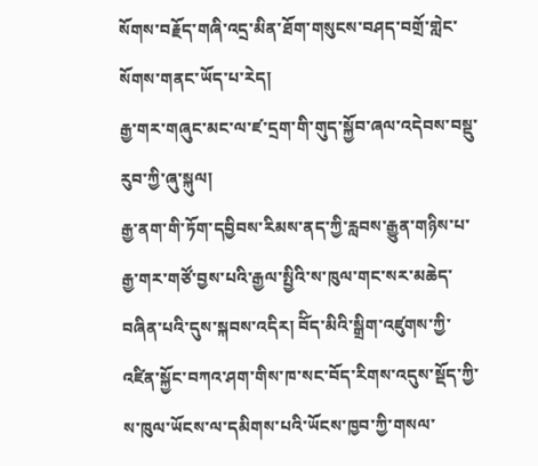སོགས་བརྗོད་གཞི་འདྲ་མིན་ཐོག་གསུངས་བཤད་བགྲོ་གླེང་སོགས་གནང་ཡོད་པ་རེད།
རྒྱ་གར་གཞུང་མང་ལ་ཛ་དྲག་གི་གུད་སྐྱོབ་ཞལ་འདེབས་བསྡུ་རུབ་ཀྱི་ཞུ་སྐུལ།
རྒྱ་ནག་གི་ཏོག་དབྱིབས་རིམས་ནད་ཀྱི་རླབས་རྒྱུན་གཉིས་པ་རྒྱ་གར་གཙོ་བྱས་པའི་རྒྱལ་སྤྱིའི་ས་ཁུལ་གང་སར་མཆེད་བཞིན་པའི་དུས་སྐབས་འདིར། བོིད་མིའི་སྒྲིག་འཛུགས་ཀྱི་འཛིན་སྐྱོང་བཀའ་ཤག་གིས་ཁ་སང་བོད་རིགས་འདུས་སྡོད་ཀྱི་ས་ཁུལ་ཡོངས་ལ་དམིགས་པའི་ཡོངས་ཁྱབ་ཀྱི་གསལ་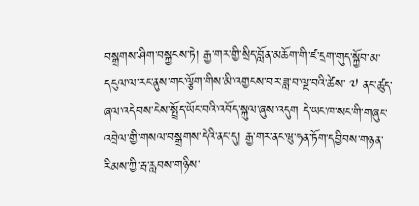བསྒྲགས་ཤིག་བསྐྱངས་ཏེ། རྒྱ་གར་གྱི་སྲིད་བློན་མཆོག་གི་ཛ་དྲག་གུད་སྐྱོབ་མ་དངུལ་ལ་རང་ནུས་གང་ལྕོག་གིས་མི་འགྱངས་བར་ཟླ་བ་ལྔ་བའི་ཚེས་ ༧ ནང་ཚུད་ཞལ་འདེབས་ངེས་སྤྲོད་ཡོང་བའི་འབོད་སྐུལ་ཞུས་འདུག དེ་ཡང་ཁ་སང་གི་གཞུང་འབྲེལ་གྱི་གསལ་བསྒྲགས་དེའི་ནང་དུ། རྒྱ་གར་ནང་ཝུ་ཧན་ཏོག་དབྱིབས་གཉན་རིམས་ཀྱི་རྦ་རླབས་གཉིས་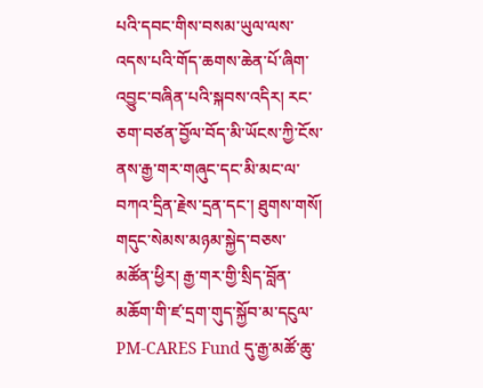པའི་དབང་གིས་བསམ་ཡུལ་ལས་འདས་པའི་གོད་ཆགས་ཆེན་པོ་ཞིག་འབྱུང་བཞིན་པའི་སྐབས་འདིར། རང་ཅག་བཙན་བྱོལ་བོད་མི་ཡོངས་ཀྱི་ངོས་ནས་རྒྱ་གར་གཞུང་དང་མི་མང་ལ་བཀའ་དྲིན་རྗེས་དྲན་དང་། ཐུགས་གསོ། གདུང་སེམས་མཉམ་སྐྱེད་བཅས་མཚོན་ཕྱིར། རྒྱ་གར་གྱི་སྲིད་བློན་མཆོག་གི་ཛ་དྲག་གུད་སྐྱོབ་མ་དངུལ་ PM-CARES Fund དུ་རྒྱ་མཚོ་ཆུ་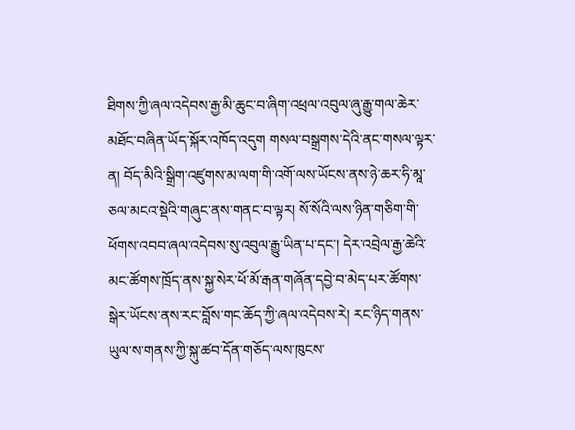ཐིགས་ཀྱི་ཞལ་འདེབས་རྒྱ་མི་ཆུང་བ་ཞིག་འཕྲལ་འབུལ་ཞུ་རྒྱུ་གལ་ཆེར་མཐོང་བཞིན་ཡོད་སྐོར་འཁོད་འདུག གསལ་བསྒྲགས་དེའི་ནང་གསལ་ལྟར་ན། བོད་མིའི་སྒྲིག་འཛུགས་མ་ལག་གི་འགོ་ལས་ཡོངས་ནས་ཉེ་ཆར་ཧི་མཱ་ཅལ་མངའ་སྡེའི་གཞུང་ནས་གནང་བ་ལྟར། སོ་སོའི་ལས་ཉིན་གཅིག་གི་ཕོགས་འབབ་ཞལ་འདེབས་སུ་འབུལ་རྒྱུ་ཡིན་པ་དང་། དེར་འབྲེལ་རྒྱ་ཆེའི་མང་ཚོགས་ཁྲོད་ནས་སྐྱ་སེར་ཕོ་མོ་རྒན་གཞོན་དབྱེ་བ་མེད་པར་ཚོགས་སྒེར་ཡོངས་ནས་རང་བློས་གང་ཆོད་ཀྱི་ཞལ་འདེབས་རེ། རང་ཉིད་གནས་ཡུལ་ས་གནས་ཀྱི་སྐུ་ཚབ་དོན་གཅོད་ལས་ཁུངས་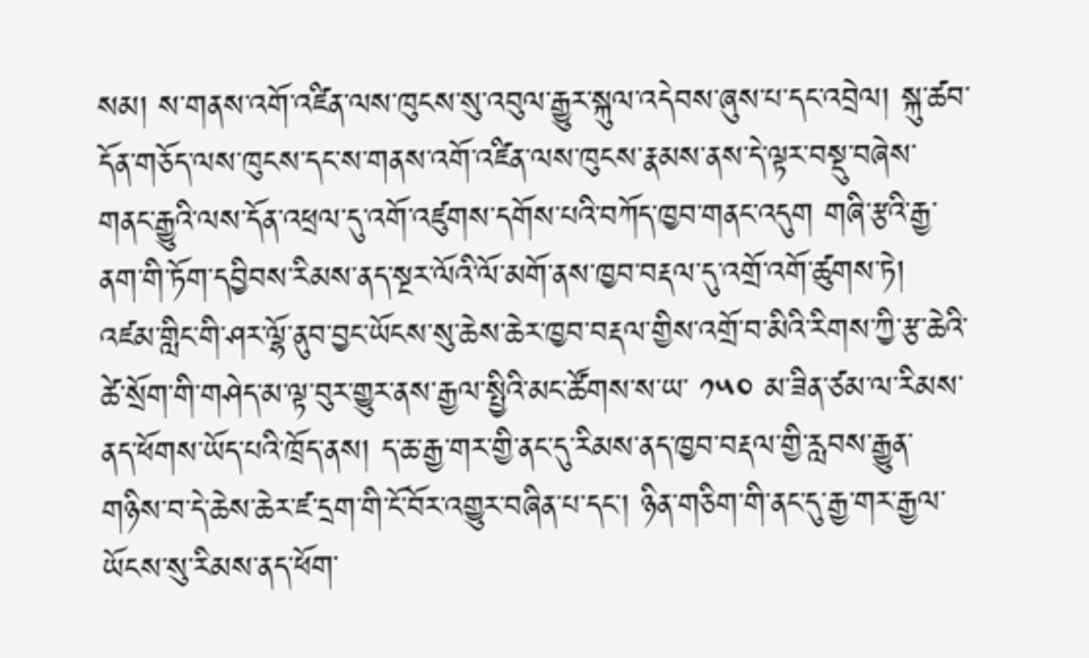སམ། ས་གནས་འགོ་འཛིན་ལས་ཁུངས་སུ་འབུལ་རྒྱུར་སྐུལ་འདེབས་ཞུས་པ་དང་འབྲེལ། སྐུ་ཚབ་དོན་གཅོད་ལས་ཁུངས་དང་ས་གནས་འགོ་འཛིན་ལས་ཁུངས་རྣམས་ནས་དེ་ལྟར་བསྡུ་བཞེས་གནང་རྒྱུའི་ལས་དོན་འཕྲལ་དུ་འགོ་འཛུགས་དགོས་པའི་བཀོད་ཁྱབ་གནང་འདུག གཞི་རྩའི་རྒྱ་ནག་གི་ཏོག་དབྱིབས་རིམས་ནད་སྔར་ལོའི་ལོ་མགོ་ནས་ཁྱབ་བརྡལ་དུ་འགྲོ་འགོ་ཚུགས་ཏེ། འཛམ་གླིང་གི་ཤར་ལྷོ་ནུབ་བྱང་ཡོངས་སུ་ཆེས་ཆེར་ཁྱབ་བརྡལ་གྱིས་འགྲོ་བ་མིའི་རིགས་ཀྱི་རྩ་ཆེའི་ཚེ་སྲོག་གི་གཤེད་མ་ལྟ་བུར་གྱུར་ནས་རྒྱལ་སྤྱིའི་མང་ཚོགས་ས་ཡ་ ༡༥༠ མ་ཟིན་ཙམ་ལ་རིམས་ནད་ཕོགས་ཡོད་པའི་ཁྲོད་ནས། ད་ཆ་རྒྱ་གར་གྱི་ནང་དུ་རིམས་ནད་ཁྱབ་བརྡལ་གྱི་རླབས་རྒྱུན་གཉིས་བ་དེ་ཆེས་ཆེར་ཛ་དྲག་གི་ངོ་བོར་འགྱུར་བཞིན་པ་དང་། ཉིན་གཅིག་གི་ནང་དུ་རྒྱ་གར་རྒྱལ་ཡོངས་སུ་རིམས་ནད་ཕོག་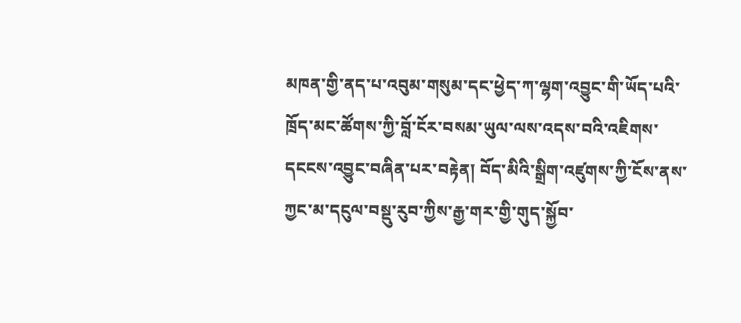མཁན་གྱི་ནད་པ་འབུམ་གསུམ་དང་ཕྱེད་ཀ་ལྷག་འབྱུང་གི་ཡོད་པའི་ཁྲོད་མང་ཚོགས་ཀྱི་བློ་ངོར་བསམ་ཡུལ་ལས་འདས་བའི་འཇིགས་དངངས་འབྱུང་བཞིན་པར་བརྟེན། བོད་མིའི་སྒྲིག་འཛུགས་ཀྱི་ངོས་ནས་ཀྱང་མ་དངུལ་བསྡུ་རུབ་ཀྱིས་རྒྱ་གར་གྱི་གུད་སྐྱོབ་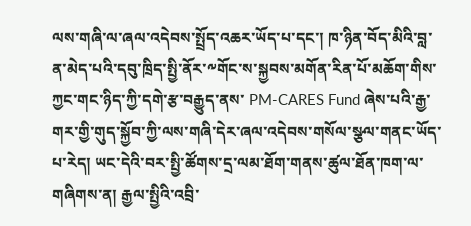ལས་གཞི་ལ་ཞལ་འདེབས་སྤྲོད་འཆར་ཡོད་པ་དང་། ཁ་ཉིན་བོད་མིའི་བླ་ན་མེད་པའི་དབུ་ཁྲིད་སྤྱི་ནོར་༸གོང་ས་སྐྱབས་མགོན་རིན་པོ་མཆོག་གིས་ཀྱང་གང་ཉིད་ཀྱི་དགེ་རྩ་བརྒྱུད་ནས་ PM-CARES Fund ཞེས་པའི་རྒྱ་གར་གྱི་གུད་སྐྱོབ་ཀྱི་ལས་གཞི་དེར་ཞལ་འདེབས་གསོལ་སྩལ་གནང་ཡོད་པ་རེད། ཡང་དེའི་བར་སྤྱི་ཚོགས་དྲ་ལམ་ཐོག་གནས་ཚུལ་ཐོན་ཁག་ལ་གཞིགས་ན། རྒྱལ་སྤྱིའི་འབྲི་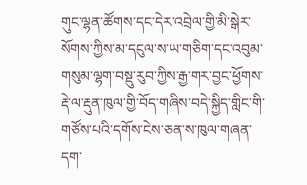གུང་ལྷན་ཚོགས་དང་དེར་འབྲེལ་གྱི་མི་སྒེར་སོགས་ཀྱིས་མ་དངུལ་ས་ཡ་གཅིག་དང་འབུམ་གསུམ་ལྷག་བསྡུ་རུབ་ཀྱིས་རྒྱ་གར་བྱང་ཕྱོགས་རྡེ་ལ་རྡུན་ཁུལ་གྱི་བོད་གཞིས་བདེ་སྐྱིད་གླིང་གི་གཙོས་པའི་དགོས་ངེས་ཅན་ས་ཁུལ་གཞན་དག་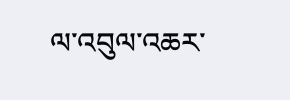ལ་འབུལ་འཆར་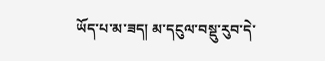ཡོད་པ་མ་ཟད། མ་དངུལ་བསྡུ་རུབ་དེ་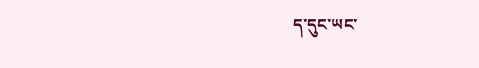ད་དུང་ཡང་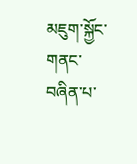མཇུག་སྐྱོང་གནང་བཞིན་པ་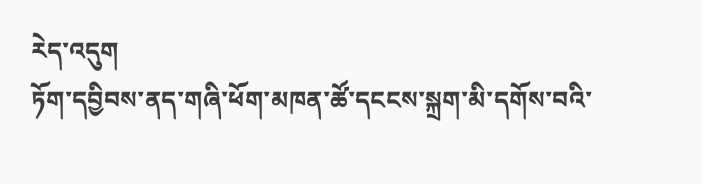རེད་འདུག
ཏོག་དབྱིབས་ནད་གཞི་ཕོག་མཁན་ཚོ་དངངས་སྐྲག་མི་དགོས་བའི་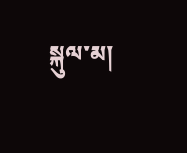སྐུལ་མ།